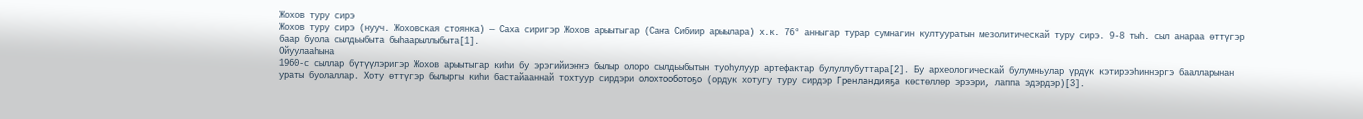Жохов туру сирэ
Жохов туру сирэ (нууч. Жоховская стоянка) — Саха сиригэр Жохов арыытыгар (Саҥа Сибиир арыылара) х.к. 76° анныгар турар сумнагин култууратын мезолитическай туру сирэ. 9-8 тыһ. сыл анараа өттүгэр баар буола сылдьыбыта быһаарыллыбыта[1].
Ойуулааһына
1960-с сыллар бүтүүлэригэр Жохов арыытыгар киһи бу эрэгийиэҥҥэ былыр олоро сылдьыбытын туоһулуур артефактар булуллубуттара[2]. Бу археологическай булумньулар үрдүк кэтирээһиннэргэ баалларынан ураты буолаллар. Хоту өттүгэр былыргы киһи бастайааннай тохтуур сирдэри олохтооботоҕо (ордук хотугу туру сирдэр Гренландияҕа көстөллөр эрээри, лаппа эдэрдэр)[3].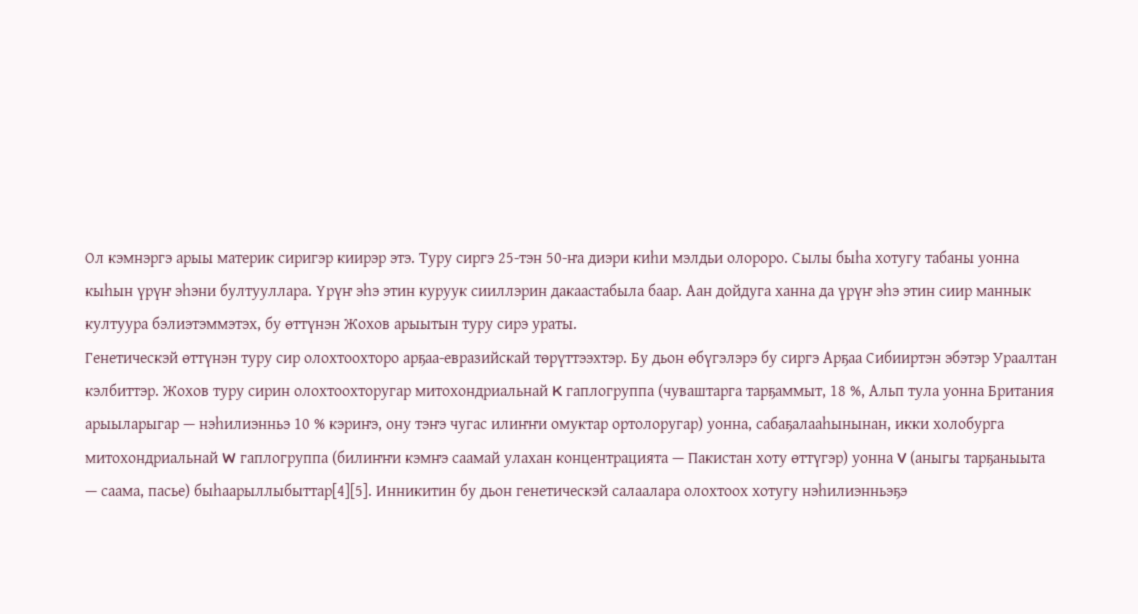Ол кэмнэргэ арыы материк сиригэр киирэр этэ. Туру сиргэ 25-тэн 50-ҥа диэри киһи мэлдьи олороро. Сылы быһа хотугу табаны уонна кыһын үрүҥ эһэни бултууллара. Үрүҥ эһэ этин куруук сииллэрин дакаастабыла баар. Аан дойдуга ханна да үрүҥ эһэ этин сиир маннык култуура бэлиэтэммэтэх, бу өттүнэн Жохов арыытын туру сирэ ураты.
Генетическэй өттүнэн туру сир олохтоохторо арҕаа-евразийскай төрүттээхтэр. Бу дьон өбүгэлэрэ бу сиргэ Арҕаа Сибииртэн эбэтэр Ураалтан кэлбиттэр. Жохов туру сирин олохтоохторугар митохондриальнай K гаплогруппа (чуваштарга тарҕаммыт, 18 %, Альп тула уонна Британия арыыларыгар — нэһилиэнньэ 10 % кэриҥэ, ону тэҥэ чугас илиҥҥи омуктар ортолоругар) уонна, сабаҕалааһынынан, икки холобурга митохондриальнай W гаплогруппа (билиҥҥи кэмҥэ саамай улахан концентрацията — Пакистан хоту өттүгэр) уонна V (аныгы тарҕаныыта — саама, пасье) быһаарыллыбыттар[4][5]. Инникитин бу дьон генетическэй салаалара олохтоох хотугу нэһилиэнньэҕэ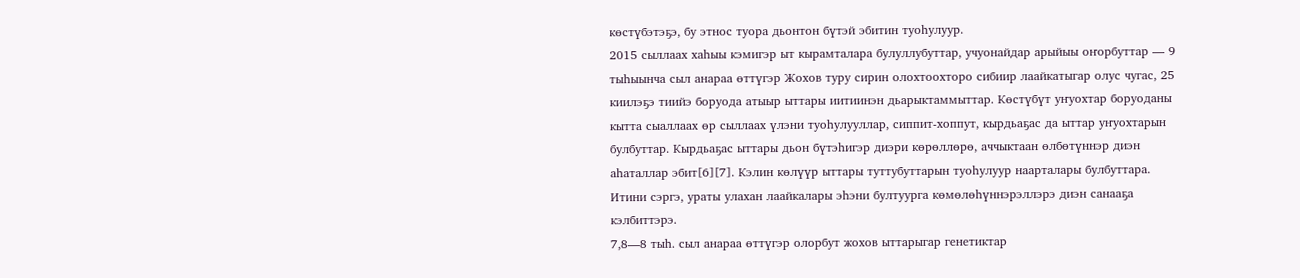көстүбэтэҕэ, бу этнос туора дьонтон бүтэй эбитин туоһулуур.
2015 сыллаах хаһыы кэмигэр ыт кырамталара булуллубуттар, учуонайдар арыйыы оҥорбуттар — 9 тыһыынча сыл анараа өттүгэр Жохов туру сирин олохтоохторо сибиир лаайкатыгар олус чугас, 25 киилэҕэ тиийэ боруода атыыр ыттары иитиинэн дьарыктаммыттар. Көстүбүт уҥуохтар боруоданы кытта сыаллаах өр сыллаах үлэни туоһулууллар, сиппит-хоппут, кырдьаҕас да ыттар уҥуохтарын булбуттар. Кырдьаҕас ыттары дьон бүтэһигэр диэри көрөллөрө, аччыктаан өлбөтүннэр диэн аһаталлар эбит[6][7]. Кэлин көлүүр ыттары туттубуттарын туоһулуур наарталары булбуттара. Итини сэргэ, ураты улахан лаайкалары эһэни бултуурга көмөлөһүннэрэллэрэ диэн санааҕа кэлбиттэрэ.
7,8—8 тыһ. сыл анараа өттүгэр олорбут жохов ыттарыгар генетиктар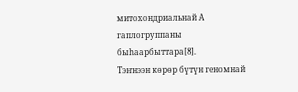митохондриальнай А гаплогруппаны быһаарбыттара[8].
Тэҥнээн көрөр бүтүн геномнай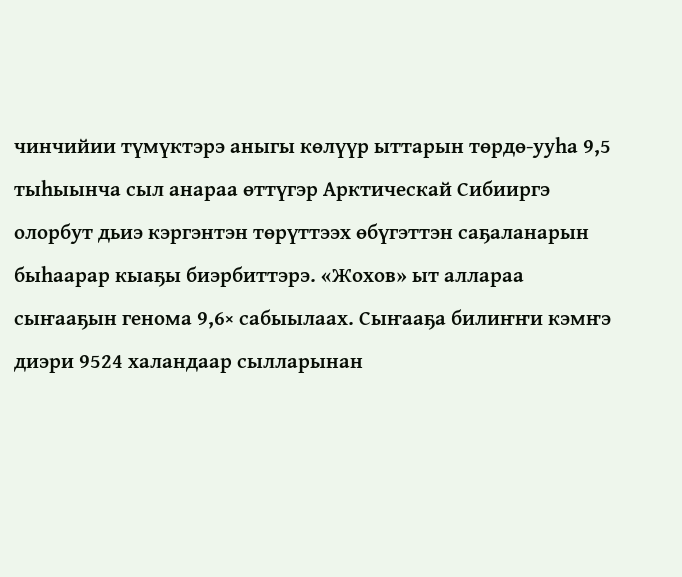чинчийии түмүктэрэ аныгы көлүүр ыттарын төрдө-ууһа 9,5 тыһыынча сыл анараа өттүгэр Арктическай Сибииргэ олорбут дьиэ кэргэнтэн төрүттээх өбүгэттэн саҕаланарын быһаарар кыаҕы биэрбиттэрэ. «Жохов» ыт аллараа сыҥааҕын генома 9,6× сабыылаах. Сыҥааҕа билиҥҥи кэмҥэ диэри 9524 халандаар сылларынан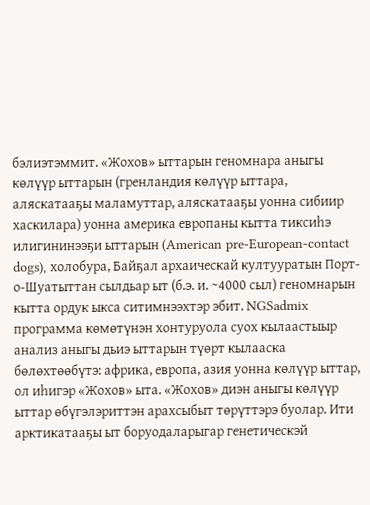бэлиэтэммит. «Жохов» ыттарын геномнара аныгы көлүүр ыттарын (гренландия көлүүр ыттара, аляскатааҕы маламуттар, аляскатааҕы уонна сибиир хаскилара) уонна америка европаны кытта тиксиһэ илигининээҕи ыттарын (American pre-European-contact dogs), холобура, Байҕал архаическай култууратын Порт-о-Шуатыттан сылдьар ыт (б.э. и. ~4000 сыл) геномнарын кытта ордук ыкса ситимнээхтэр эбит. NGSadmix программа көмөтүнэн хонтуруола суох кылаастыыр анализ аныгы дьиэ ыттарын түөрт кылааска бөлөхтөөбүтэ: африка, европа, азия уонна көлүүр ыттар, ол иһигэр «Жохов» ыта. «Жохов» диэн аныгы көлүүр ыттар өбүгэлэриттэн арахсыбыт төрүттэрэ буолар. Ити арктикатааҕы ыт боруодаларыгар генетическэй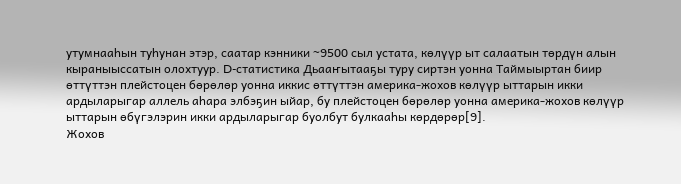утумнааһын туһунан этэр, саатар кэнники ~9500 сыл устата, көлүүр ыт салаатын төрдүн алын кыраныыссатын олохтуур. D-статистика Дьааҥытааҕы туру сиртэн уонна Таймыыртан биир өттүттэн плейстоцен бөрөлөр уонна иккис өттүттэн америка-жохов көлүүр ыттарын икки ардыларыгар аллель аһара элбэҕин ыйар, бу плейстоцен бөрөлөр уонна америка-жохов көлүүр ыттарын өбүгэлэрин икки ардыларыгар буолбут булкааһы көрдөрөр[9].
Жохов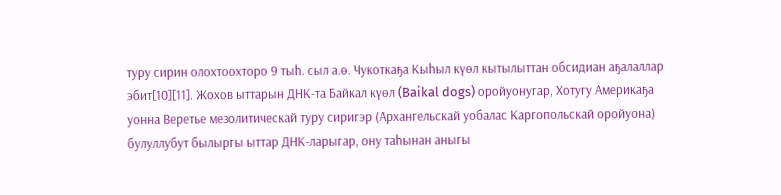туру сирин олохтоохторо 9 тыһ. сыл а.ө. Чукоткаҕа Кыһыл күөл кытылыттан обсидиан аҕалаллар эбит[10][11]. Жохов ыттарын ДНК-та Байкал күөл (Baikal dogs) оройуонугар, Хотугу Америкаҕа уонна Веретье мезолитическай туру сиригэр (Архангельскай уобалас Каргопольскай оройуона) булуллубут былыргы ыттар ДНК-ларыгар, ону таһынан аныгы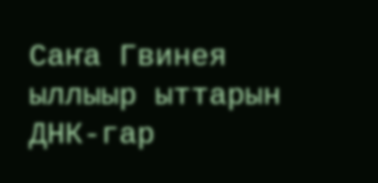Саҥа Гвинея ыллыыр ыттарын ДНК-гар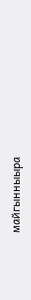майгынныыра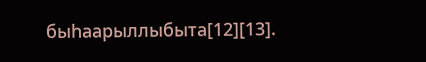быһаарыллыбыта[12][13].